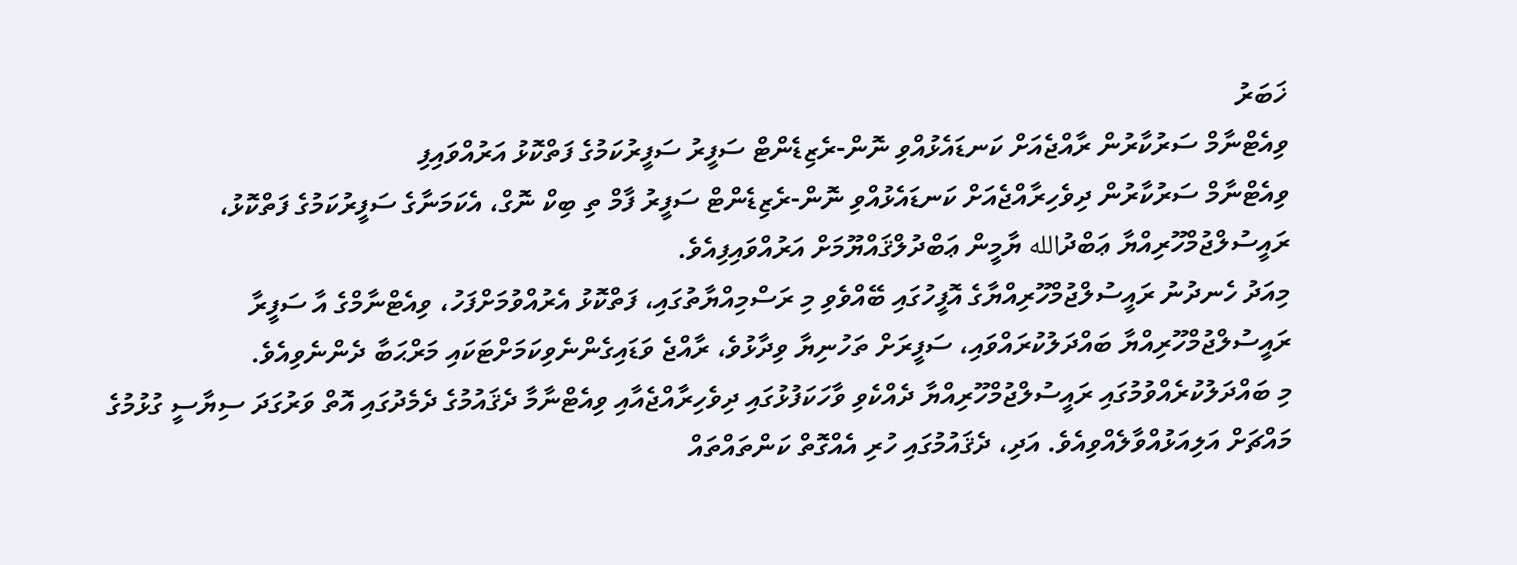ޚަބަރު
ވިއެޓްނާމް ސަރުކާރުން ރާއްޖެއަށް ކަނޑައެޅުއްވި ނޮން-ރެޒިޑެންޓް ސަފީރު ސަފީރުކަމުގެ ފަތްކޮޅު އަރުއްވައިފި
ވިއެޓްނާމް ސަރުކާރުން ދިވެހިރާއްޖެއަށް ކަނޑައެޅުއްވި ނޮން-ރެޒިޑެންޓް ސަފީރު ފާމް ތި ބިކް ނޮގް، އެކަމަނާގެ ސަފީރުކަމުގެ ފަތްކޮޅު، ރައީސުލްޖުމްހޫރިއްޔާ ޢަބްދުالله ޔާމީން ޢަބްދުލްޤައްޔޫމަށް އަރުއްވައިފިއެވެ.
މިއަދު ހެނދުނު ރައީސުލްޖުމްހޫރިއްޔާގެ އޮފީހުގައި ބޭއްވެވި މި ރަސްމިއްޔާތުގައި، ފަތްކޮޅު އެރުއްވުމަށްފަހު، ވިއެޓްނާމްގެ އާ ސަފީރާ ރައީސުލްޖުމްހޫރިއްޔާ ބައްދަލުކުރައްވައި، ސަފީރަށް ތަހުނިޔާ ވިދާޅުވެ، ރާއްޖެ ވަޑައިގެންނެވިކަމަށްޓަކައި މަރްޙަބާ ދެންނެވިއެވެ.
މި ބައްދަލުކުރެއްވުމުގައި ރައީސުލްޖުމްހޫރިއްޔާ ދެއްކެވި ވާހަކަފުޅުގައި ދިވެހިރާއްޖެއާއި ވިއެޓްނާމާ ދެޤައުމުގެ ދެމެދުގައި އޮތް ވަރުގަދަ ސިޔާސީ ގުޅުމުގެ މައްޗަށް އަލިއަޅުއްވާލެއްވިއެވެ. އަދި، ދެޤައުމުގައި ހުރި އެއްގޮތް ކަންތައްތައް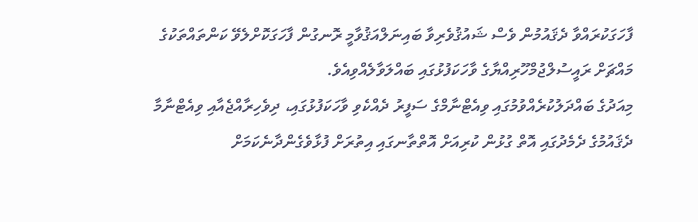ފާހަގަކުރައްވާ ދެޤައުމުން ވެސް ޝައުޤުވެރިވާ ބައިނަލްއަޤުވާމީ ރޮނގުން ފާހަގަކޮށްލެވޭ ކަންތައްތަކުގެ މައްޗަށް ރައީސުލްޖުމްހޫރިއްޔާގެ ވާހަކަފުޅުގައި ބައްލަވާލެއްވިއެވެ.
މިއަދުގެ ބައްދަލުކުރެއްވުމުގައި ވިއެޓްނާމްގެ ސަފީރު ދެއްކެވި ވާހަކަފުޅުގައި، ދިވެހިރާއްޖެއާއި ވިއެޓްނާމާ ދެޤައުމުގެ ދެމެދުގައި އޮތް ގުޅުން ކުރިއަށް އޮތްތާނގައި އިތުރަށް ފުޅާވެގެންދާނެކަމަށް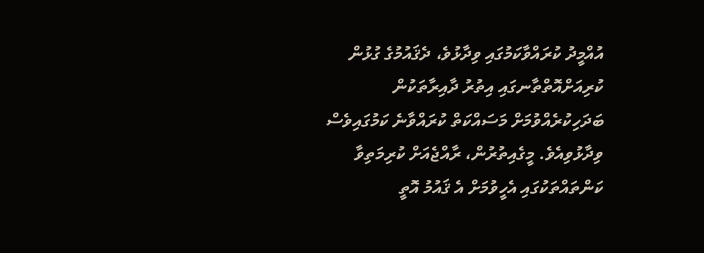އުއްމީދު ކުރައްވާކަމުގައި ވިދާޅުވެ، ދެޤައުމުގެ ގުޅުން ކުރިއަށްއޮތްތާނގައި އިތުރު ދާއިރާތަކުން ބަދަހިކުރެއްވުމަށް މަސައްކަތް ކުރައްވާނެ ކަމުގައިވެސް ވިދާޅުވިއެވެ. މީގެއިތުރުން، ރާއްޖެއަށް ކުރިމަތިވާ ކަންތައްތަކުގައި އެހީވުމަށް އެ ޤައުމު އޮތީ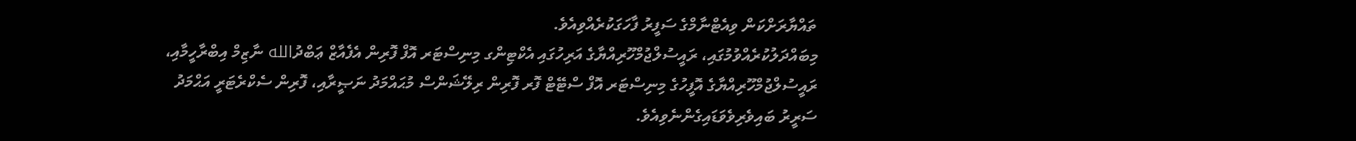ތައްޔާރަށްކަން ވިއެޓްނާމްގެ ސަފީރު ފާހަގަކުރެއްވިއެވެ.
މިބައްދަލުކުރެއްވުމުގައި، ރައީސުލްޖުމްހޫރިއްޔާގެ އަރިހުގައި އެކްޓިންގ މިނިސްޓަރ އޮފް ފޮރިން އެފެއާޒް ޢަބްދުالله ނާޒިމް އިބްރާހީމާއި، ރައީސުލްޖުމްހޫރިއްޔާގެ އޮފީހުގެ މިނިސްޓަރ އޮފް ސްޓޭޓް ފޮރ ފޮރިން ރިލޭޝަންސް މުޙައްމަދު ނަޞީރާއި، ފޮރިން ސެކްރެޓަރީ އަޙްމަދު ސަރީރު ބައިވެރިވެވަޑައިގެންނެވިއެވެ.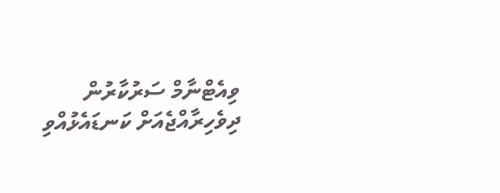ވިއެޓްނާމް ސަރުކާރުން ދިވެހިރާއްޖެއަށް ކަނޑައެޅުއްވި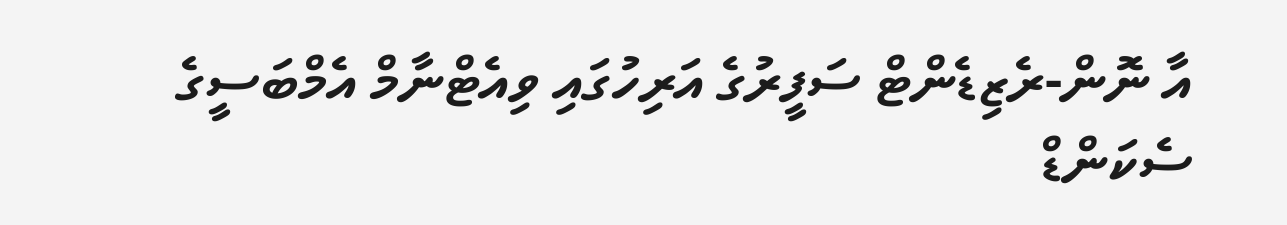އާ ނޮން-ރެޒިޑެންޓް ސަފީރުގެ އަރިހުގައި ވިއެޓްނާމް އެމްބަސީގެ ސެކަންޑް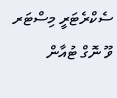ސެކްރެޓަރީ މިސްޓަރ ވޫ ނޮގް ޓުއާން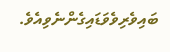ބައިވެރިވެވަޑައިގެންނެވިއެވެ.